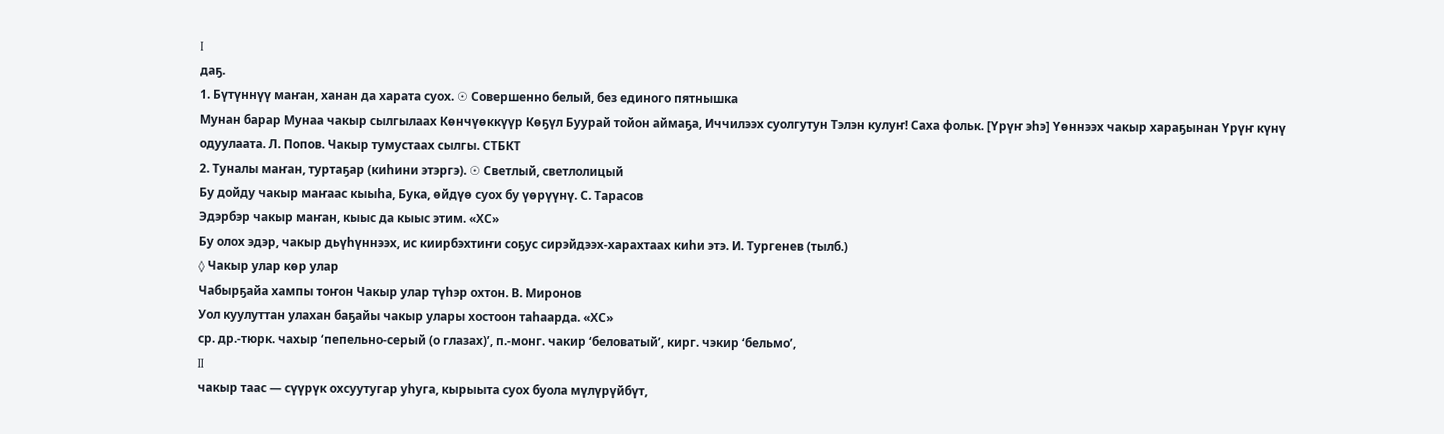I
даҕ.
1. Бүтүннүү маҥан, ханан да харата суох. ☉ Совершенно белый, без единого пятнышка
Мунан барар Мунаа чакыр сылгылаах Көнчүөккүүр Көҕүл Буурай тойон аймаҕа, Иччилээх суолгутун Тэлэн кулуҥ! Саха фольк. [Үрүҥ эһэ] Үөннээх чакыр хараҕынан Үрүҥ күнү одуулаата. Л. Попов. Чакыр тумустаах сылгы. СТБКТ
2. Туналы маҥан, туртаҕар (киһини этэргэ). ☉ Светлый, светлолицый
Бу дойду чакыр маҥаас кыыһа, Бука, өйдүө суох бу үөрүүнү. С. Тарасов
Эдэрбэр чакыр маҥан, кыыс да кыыс этим. «ХС»
Бу олох эдэр, чакыр дьүһүннээх, ис киирбэхтиҥи соҕус сирэйдээх-харахтаах киһи этэ. И. Тургенев (тылб.)
◊ Чакыр улар көр улар
Чабырҕайа хампы тоҥон Чакыр улар түһэр охтон. В. Миронов
Уол куулуттан улахан баҕайы чакыр улары хостоон таһаарда. «ХС»
ср. др.-тюрк. чахыр ‘пепельно-серый (о глазах)’, п.-монг. чакир ‘беловатый’, кирг. чэкир ‘бельмо’,
II
чакыр таас — сүүрүк охсуутугар уһуга, кырыыта суох буола мүлүрүйбүт,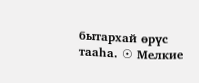бытархай өрүс тааһа. ☉ Мелкие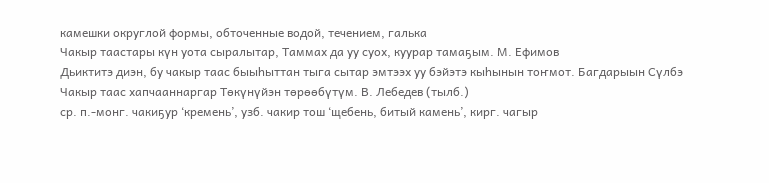камешки округлой формы, обточенные водой, течением, галька
Чакыр таастары күн уота сыралытар, Таммах да уу суох, куурар тамаҕым. М. Ефимов
Дьиктитэ диэн, бу чакыр таас быыһыттан тыга сытар эмтээх уу бэйэтэ кыһынын тоҥмот. Багдарыын Сүлбэ
Чакыр таас хапчааннаргар Төкүнүйэн төрөөбүтүм. В. Лебедев (тылб.)
ср. п.-монг. чакиҕур ‘кремень’, узб. чакир тош ‘щебень, битый камень’, кирг. чагыр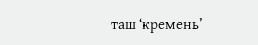таш ‘кремень’